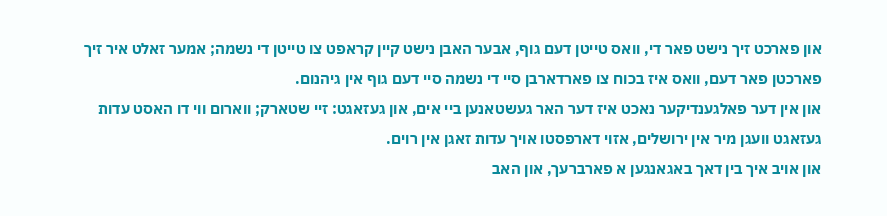און פארכט זיך נישט פאר די, וואס טייטן דעם גוף, אבער האבן נישט קיין קראפט צו טייטן די נשמה; אמער זאלט איר זיך פארכטן פאר דעם, וואס איז בכוח צו פארדארבן סיי די נשמה סיי דעם גוף אין גיהנום.
און אין דער פאלגענדיקער נאכט איז דער האר געשטאנען ביי אים, און געזאגט: זיי שטארק; ווארום ווי דו האסט עדות געזאגט וועגן מיר אין ירושלים, אזוי דארפסטו אויך עדות זאגן אין רוים.
און אויב איך בין דאך באגאנגען א פארברעך, און האב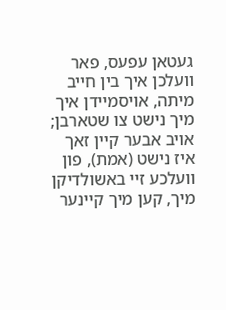געטאן עפעס, פאר וועלכן איך בין חייב מיתה, אויסמיידן איך מיך נישט צו שטארבן; אויב אבער קיין זאך איז נישט (אמת), פון וועלכע זיי באשולדיקן מיך, קען מיך קיינער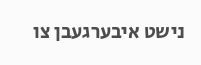נישט איבערגעבן צו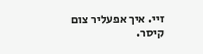זיי. איך אפעליר צום קיסר.